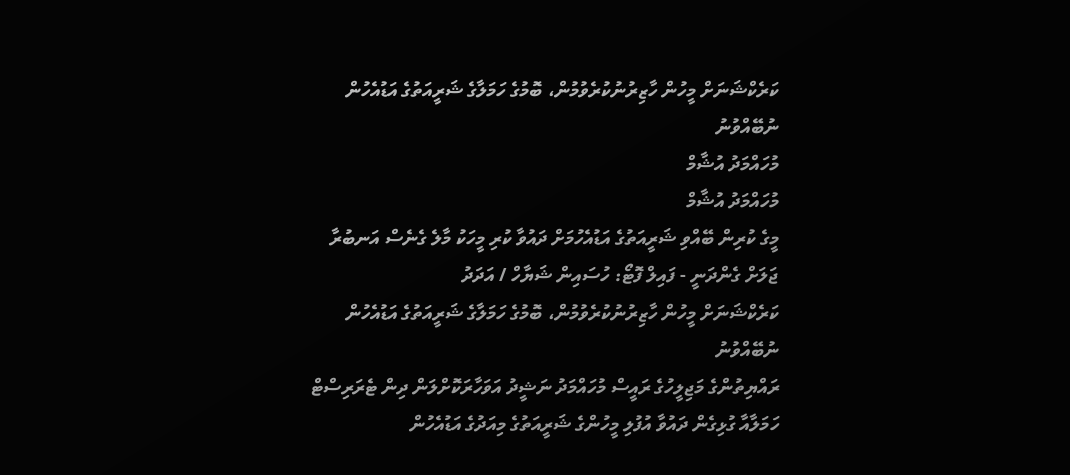ކަރެކްޝަނަށް މީހުން ހާޒިރުނުކުރެވުމުން، ބޮމުގެ ހަމަލާގެ ޝަރީއަތުގެ އަޑުއެހުން ނުބޭއްވުނު
މުހައްމަދު އުޝާމް
މުހައްމަދު އުޝާމް
މީގެ ކުރިން ބޭއްވި ޝަރީއަތުގެ އަޑުއެހުމަށް ދައުވާ ކުރި މީހަކު މާލެ ގެނެސް އަނބުރާ ޖަލަށް ގެންދަނީ - ފައިލް ފޮޓޯ: ހުސައިން ޝަޔާހް / އަދަދު
ކަރެކްޝަނަށް މީހުން ހާޒިރުނުކުރެވުމުން، ބޮމުގެ ހަމަލާގެ ޝަރީއަތުގެ އަޑުއެހުން ނުބޭއްވުނު
ރައްޔިތުންގެ މަޖިލީހުގެ ރައީސް މުހައްމަދު ނަޝީދު އަވަހާރަކޮށްލަން ދިން ޓެރަރިސްޓް ހަމަލާއާ ގުޅިގެން ދައުވާ އުފުލި މީހުންގެ ޝަރީއަތުގެ މިއަދުގެ އަޑުއެހުން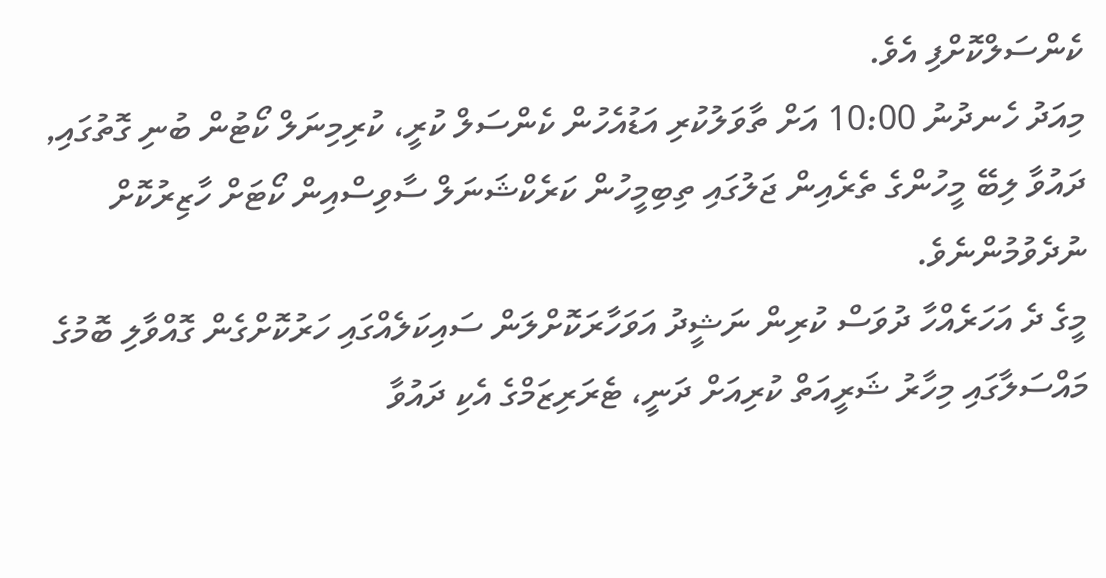ކެންސަލްކޮށްފި އެވެ.
މިއަދު ހެނދުނު 10:00 އަށް ތާވަލުކުރި އަޑުއެހުން ކެންސަލް ކުރީ، ކުރިމިނަލް ކޯޓުން ބުނި ގޮތުގައި, ދައުވާ ލިބޭ މީހުންގެ ތެރެއިން ޖަލުގައި ތިބިމީހުން ކަރެކްޝަނަލް ސާވިސްއިން ކޯޓަށް ހާޒިރުކޮށް ނުދެވުމުންނެވެ.
މީގެ ދެ އަހަރެއްހާ ދުވަސް ކުރިން ނަޝީދު އަވަހާރަކޮށްލަން ސައިކަލެއްގައި ހަރުކޮށްގެން ގޮއްވާލި ބޮމުގެ މައްސަލާގައި މިހާރު ޝަރީއަތް ކުރިއަށް ދަނީ، ޓެރަރިޒަމްގެ އެކި ދައުވާ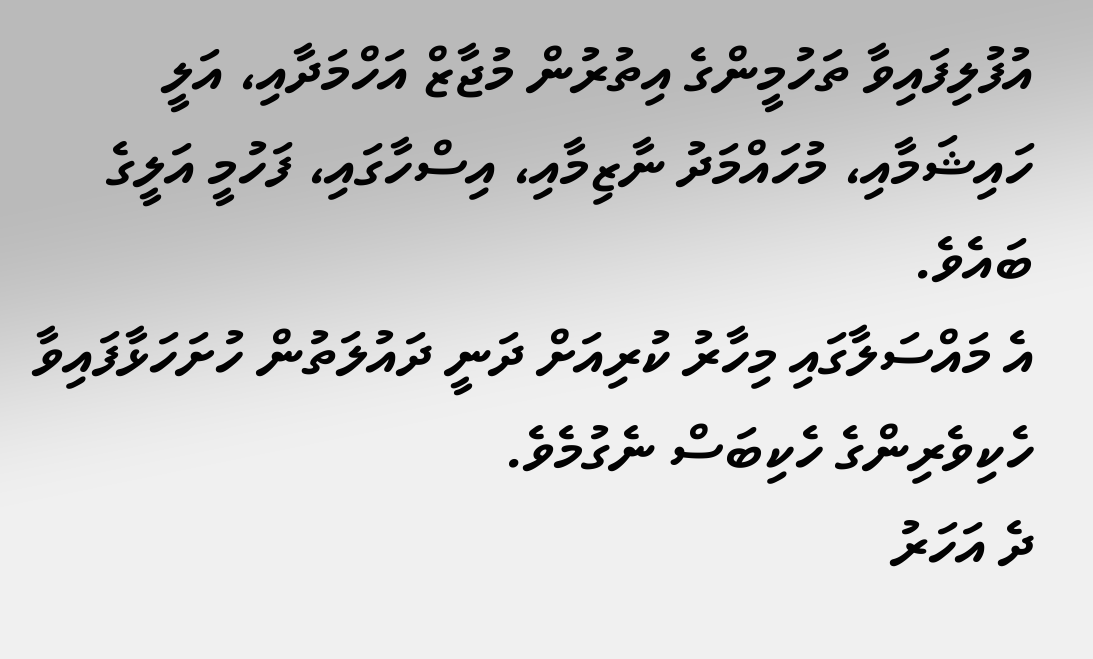އުފުލިފައިވާ ތަހުމީންގެ އިތުރުން މުޖާޒް އަހްމަދާއި، އަލީ ހައިޝަމާއި، މުހައްމަދު ނާޒިމާއި، އިސްހާގައި، ފަހުމީ އަލީގެ ބައެވެ.
އެ މައްސަލާގައި މިހާރު ކުރިއަށް ދަނީ ދައުލަތުން ހުށަހަޅާފައިވާ ހެކިވެރިންގެ ހެކިބަސް ނެގުމެވެ.
ދެ އަހަރު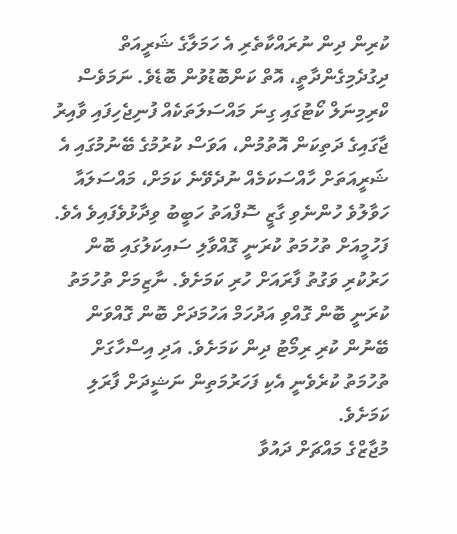ކުރިން ދިން ނުރައްކާތެރި އެ ހަމަލާގެ ޝަރީއަތް ދިގުދެމިގެންދާތީ، އޮތް ކަންބޮޑުވުން ބޮޑެވެ. ނަމަވެސް ކްރިމިނަލް ކޯޓުގައި ގިނަ މައްސަލަތަކެއް ފުނިޖެހިފައި ވާއިރު ޖާގައިގެ ދަތިކަން އޮތުމުން، އަވަސް ކުރުމުގެ ބޭނުމުގައި އެ ޝަރީއަތަށް ހާއްސަކަމެއް ނުދެވޭނެ ކަމަށް، މައްސަލައާ ހަވާލުވެ ހުންނެވި ގާޒީ ސޮފްއަތު ހަބީބު ވިދާޅުވެފައިވެ އެވެ.
ފަހުމީއަށް ތުހުމަތު ކުރަނީ ގޮއްވާލި ސައިކަލުގައި ބޮން ހަރުކުރި ވަގުތު ފާރައަށް ހުރި ކަމަށެވެ. ނާޒިމަށް ތުހުމަތު ކުރަނީ ބޮން ގޮއްވި އަދުހަމް އަހުމަދަށް ބޮން ގޮއްވަން ބޭނުން ކުރި ރިމޯޓު ދިން ކަމަށެވެ. އަދި އިސްހާގަށް ތުހުމަތު ކުރެވެނީ އެކި ފަހަރުމަތިން ނަޝީދަށް ފާރަލި ކަމަށެވެ.
މުޖާޒްގެ މައްޗަށް ދައުވާ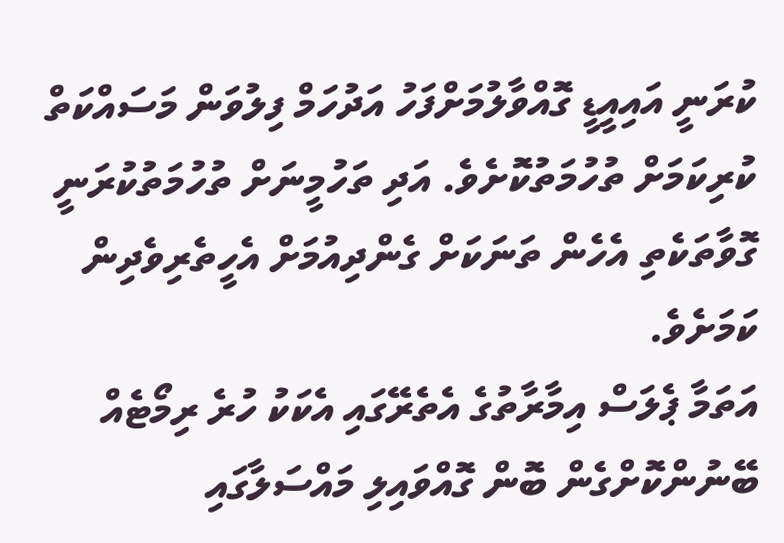ކުރަނީ އައިއީޑީ ގޮއްވާލުމަށްފަހު އަދުހަމް ފިލުވަން މަސައްކަތް ކުރިކަމަށް ތުހުމަތުކޮށެވެ. އަދި ތަހުމީނަށް ތުހުމަތުކުރަނީ ގޮވާތަކެތި އެހެން ތަނަކަށް ގެންދިއުމަށް އެހީތެރިވެދިން ކަމަށެވެ.
އަތަމާ ޕެލަސް އިމާރާތުގެ އެތެރޭގައި އެކަކު ހުރެ ރިމޯޓެއް ބޭނުންކޮށްގެން ބޮން ގޮއްވައިލި މައްސަލާގައި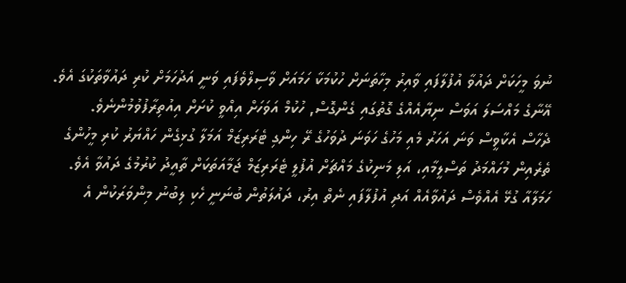ނުވަ މީހަކަށް ދައުވާ އުފުލާފައި ވާއިރު މިހާތަނަށް ހުކުމަކާ ހަމައަށް ވާސިލްވެފައި ވަނީ އަދުހަމަށް ކުރި ދައުވާތަކުގަ އެވެ. އޭނާގެ މައްސަލަ އަވަސް ނިޔާއެއްގެ ގޮތުގައި ގެންގޮސް, ހުކުމް އަވަހަށް އިއްވީ ކުށަށް އިއުތިރާފުވުމުންނެވެ.
ދެހާސް އެކާވީސް ވަނަ އަހަރު މެއި މަހުގެ ހަވަނަ ދުވަހުގެ ރޭ ހިންގި ޓެރަރިޒަމް އަމަލާ ގުޅިގެން ހައްޔަރު ކުރި މީހުންގެ ތެރެއިން މުހައްމަދު ތަސްލީމާއި، އަލި މަނިކުގެ މައްޗަށް އުފުލީ ޓެރަރިޒަމް ޖަމާއަތަކަށް ތާއީދު ކުރުމުގެ ދައުވާ އެވެ. ހަމަލާއާ ގުޅޭ އެއްވެސް ދައުވާއެއް އަދި އުފުލާފައި ނެތް އިރު، ދައުލަތުން ބުނަނީ ހެކި ލިބުނު މިންވަރަކުން އެ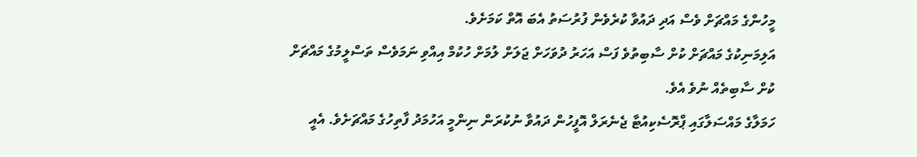މީހުންގެ މައްޗަށް ވެސް އަދި ދައުވާ ކުރެވެން ފުރުސަތު އެބަ އޮތް ކަމަށެވެ.
އަލިމަނިކުގެ މައްޗަށް ކުށް ސާބިތުވެ ފަސް އަހަރު ދުވަހަށް ޖަލަށް ލުމަށް ހުކުމް އިއްވި ނަމަވެސް ތަސްލީމުގެ މައްޗަށް ކުށް ސާބިތެއް ނުވެ އެވެ.
ހަމަލާގެ މައްސަލާގައި ޕްރޮސެކިއުޓާ ޖެނެރަލް އޮފީހުން ދައުވާ ނުކުރަން ނިންމީ އަހުމަދު ފާތިހުގެ މައްޗަށެވެ. އެއީ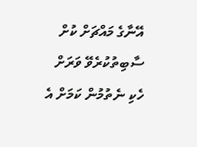އޭނާގެ މައްޗަށް ކުށް ސާބިތުކުރެވޭ ވަރަށް ހެކި ނެތުމުން ކަމަށް އެ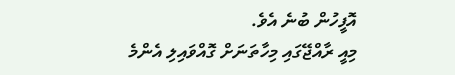އޮފީހުން ބުނެ އެވެ.
މިއީ ރާއްޖޭގައި މިހާތަނަށް ގޮއްވައިލި އެންމެ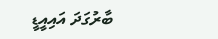ބާރުގަދަ އައިއީޑީ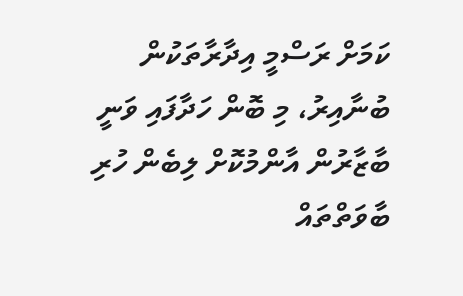ކަމަށް ރަސްމީ އިދާރާތަކުން ބުނާއިރު، މި ބޮން ހަދާފައި ވަނީ ބާޒާރުން އާންމުކޮށް ލިބެން ހުރި ބާވަތްތައް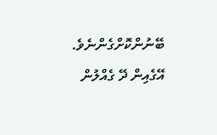ބޭނުންކޮށްގެންނެވެ. އޭގެއިން ދޭ ގެއްލުން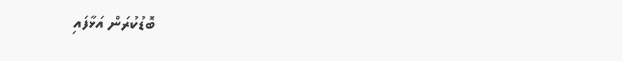ބޮޑުކުރަން އަޅާފައި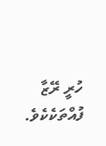ހުރީ ރޭޒާ ފުއްތަކެކެވެ.